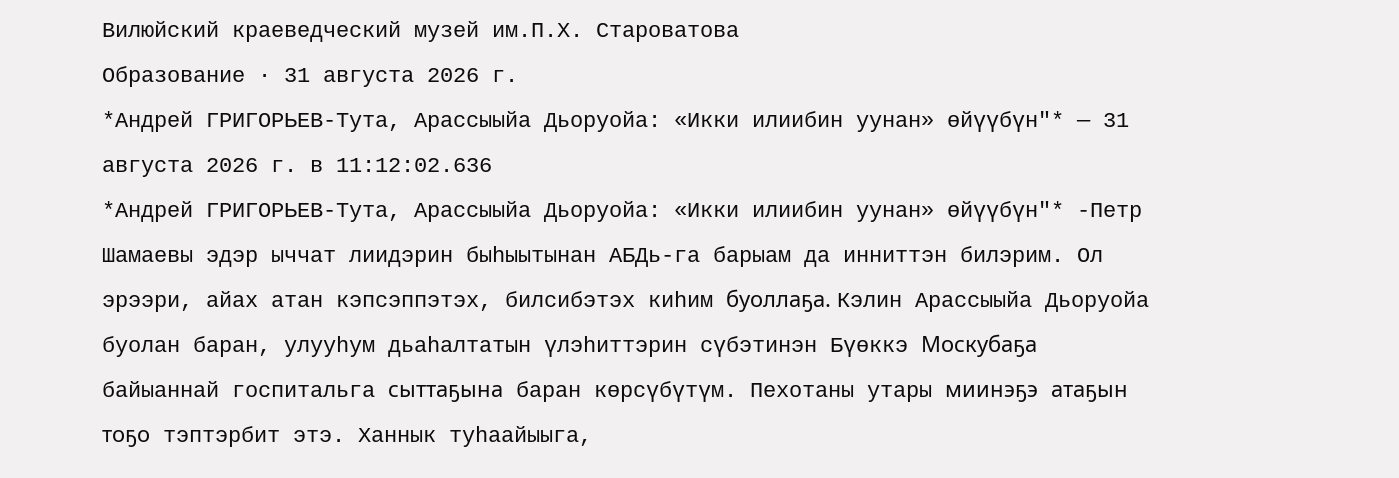Вилюйский краеведческий музей им.П.Х. Староватова
Образование · 31 августа 2026 г.
*Андрей ГРИГОРЬЕВ-Тута, Арассыыйа Дьоруойа: «Икки илиибин уунан» өйүүбүн"* — 31 августа 2026 г. в 11:12:02.636
*Андрей ГРИГОРЬЕВ-Тута, Арассыыйа Дьоруойа: «Икки илиибин уунан» өйүүбүн"* -Петр Шамаевы эдэр ыччат лиидэрин быһыытынан АБДь-га барыам да инниттэн билэрим. Ол эрээри, айах атан кэпсэппэтэх, билсибэтэх киһим буоллаҕа. Кэлин Арассыыйа Дьоруойа буолан баран, улууһум дьаһалтатын үлэһиттэрин сүбэтинэн Бүөккэ Москубаҕа байыаннай госпитальга сыттаҕына баран көрсүбүтүм. Пехотаны утары миинэҕэ атаҕын тоҕо тэптэрбит этэ. Ханнык туһаайыыга,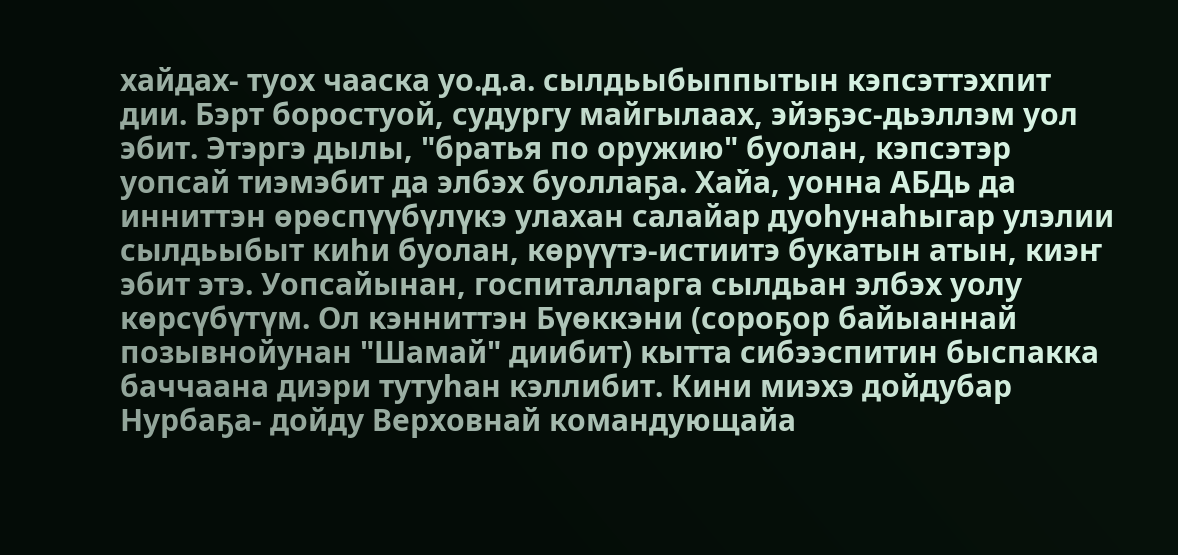хайдах- туох чааска уо.д.а. сылдьыбыппытын кэпсэттэхпит дии. Бэрт боростуой, судургу майгылаах, эйэҕэс-дьэллэм уол эбит. Этэргэ дылы, "братья по оружию" буолан, кэпсэтэр уопсай тиэмэбит да элбэх буоллаҕа. Хайа, уонна АБДь да инниттэн өрөспүүбүлүкэ улахан салайар дуоһунаһыгар улэлии сылдьыбыт киһи буолан, көрүүтэ-истиитэ букатын атын, киэҥ эбит этэ. Уопсайынан, госпиталларга сылдьан элбэх уолу көрсүбүтүм. Ол кэнниттэн Бүөккэни (сороҕор байыаннай позывнойунан "Шамай" диибит) кытта сибээспитин быспакка баччаана диэри тутуһан кэллибит. Кини миэхэ дойдубар Нурбаҕа- дойду Верховнай командующайа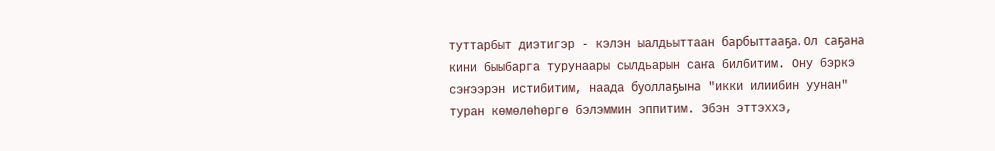туттарбыт диэтигэр - кэлэн ыалдьыттаан барбыттааҕа. Ол саҕана кини быыбарга турунаары сылдьарын саҥа билбитим. Ону бэркэ сэҥээрэн истибитим, наада буоллаҕына "икки илиибин уунан" туран көмөлөһөргө бэлэммин эппитим. Эбэн эттэххэ,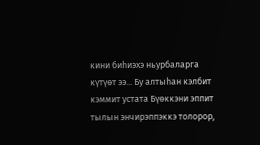кини биһиэхэ ньурбаларга күтүөт ээ... Бу алтыһан кэлбит кэммит устата Бүөккэни эппит тылын энчирэппэккэ толорор,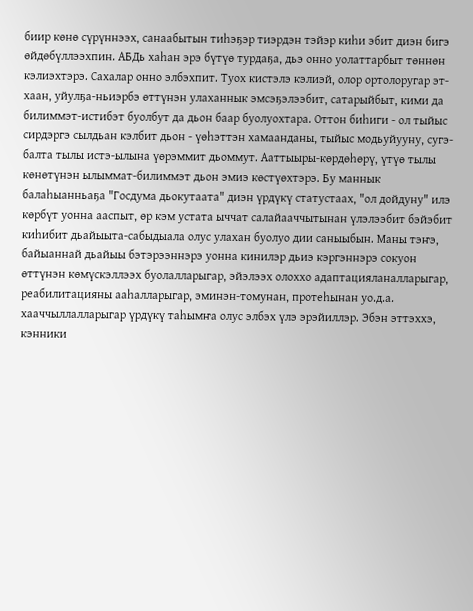биир көнө сүрүннээх, санаабытын тиһэҕэр тиэрдэн тэйэр киһи эбит диэн бигэ өйдөбүллээхпин. АБДь хаһан эрэ бүтүө турдаҕа, дьэ онно уолаттарбыт төннөн кэлиэхтэрэ. Сахалар онно элбэхпит. Туох кистэлэ кэлиэй, олор ортолоругар эт-хаан, уйулҕа-ньиэрбэ өттүнэн улаханнык эмсэҕэлээбит, сатарыйбыт, кими да билиммэт-истибэт буолбут да дьон баар буолуохтара. Оттон биһиги - ол тыйыс сирдэргэ сылдьан кэлбит дьон - үөһэттэн хамаанданы, тыйыс модьуйууну, сугэ-балта тылы истэ-ылына үөрэммит дьоммут. Ааттыыры-көрдөһөрү, үтүө тылы көнөтүнэн ылыммат-билиммэт дьон эмиэ көстүөхтэрэ. Бу маннык балаһыанньаҕа "Госдума дьокутаата" диэн үрдүкү статустаах, "ол дойдуну" илэ көрбүт уонна ааспыт, өр кэм устата ыччат салайааччытынан үлэлээбит бэйэбит киһибит дьайыыта-сабыдыала олус улахан буолуо дии саныыбын. Маны тэҥэ, байыаннай дьайыы бэтэрээннэрэ уонна кинилэр дьиэ кэргэннэрэ сокуон өттүнэн көмүскэллээх буолалларыгар, эйэлээх олоххо адаптацияланалларыгар, реабилитацияны ааһалларыгар, эминэн-томунан, протеһынан уо.д.а. хааччыллалларыгар үрдүкү таһымҥа олус элбэх үлэ эрэйиллэр. Эбэн эттэххэ, кэнники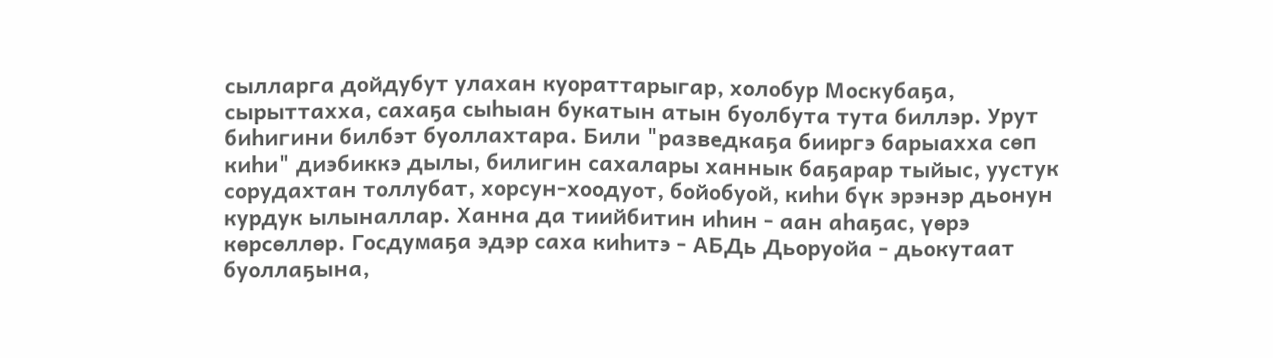сылларга дойдубут улахан куораттарыгар, холобур Москубаҕа, сырыттахха, сахаҕа сыһыан букатын атын буолбута тута биллэр. Урут биһигини билбэт буоллахтара. Били "разведкаҕа бииргэ барыахха сөп киһи" диэбиккэ дылы, билигин сахалары ханнык баҕарар тыйыс, уустук сорудахтан толлубат, хорсун-хоодуот, бойобуой, киһи бүк эрэнэр дьонун курдук ылыналлар. Ханна да тиийбитин иһин - аан аһаҕас, үөрэ көрсөллөр. Госдумаҕа эдэр саха киһитэ - АБДь Дьоруойа - дьокутаат буоллаҕына,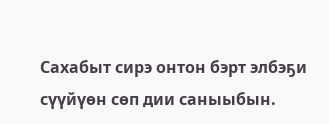Сахабыт сирэ онтон бэрт элбэҕи сүүйүөн сөп дии саныыбын.